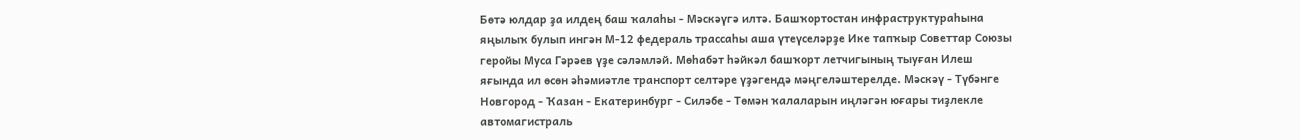Бөтә юлдар ҙа илдең баш ҡалаһы - Мәскәүгә илтә. Башҡортостан инфраструктураһына яңылыҡ булып ингән М-12 федераль трассаһы аша үтеүселәрҙе Ике тапҡыр Советтар Союзы геройы Муса Гәрәев үҙе сәләмләй. Мөһабәт һәйкәл башҡорт летчигының тыуған Илеш яғында ил өсөн әһәмиәтле транспорт селтәре үҙәгендә мәңгеләштерелде. Мәскәү - Түбәнге Новгород - Ҡазан - Екатеринбург - Силәбе - Төмән ҡалаларын иңләгән юғары тиҙлекле автомагистраль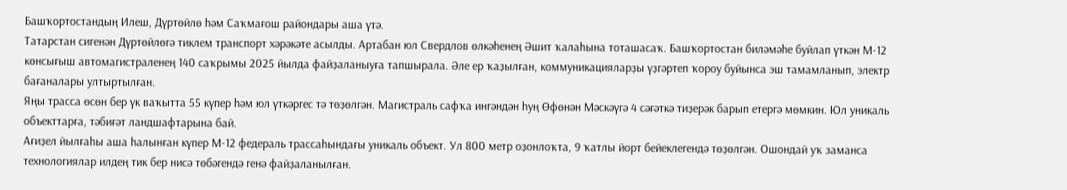Башҡортостандың Илеш, Дүртөйлө һәм Саҡмағош райондары аша үтә.
Татарстан сигенән Дүртөйлөгә тиклем транспорт хәрәкәте асылды. Артабан юл Свердлов өлкәһенең Әшит ҡалаһына тоташасаҡ. Башҡортостан биләмәһе буйлап үткән М-12 көнсығыш автомагистраленең 140 саҡрымы 2025 йылда файҙаланыуға тапшырала. Әле ер ҡаҙылған, коммуникацияларҙы үҙгәртеп ҡороу буйынса эш тамамланып, электр бағаналары ултыртылған.
Яңы трасса өсөн бер үк ваҡытта 55 күпер һәм юл үткәргес тә төҙөлгән. Магистраль сафҡа ингәндән һуң Өфөнән Мәскәүгә 4 сәғәткә тиҙерәк барып етергә мөмкин. Юл уникаль объекттарға, тәбиғәт ландшафтарына бай.
Ағиҙел йылғаһы аша һалынған күпер М-12 федераль трассаһындағы уникаль объект. Ул 800 метр оҙонлоҡта, 9 ҡатлы йорт бейеклегендә төҙөлгән. Ошондай уҡ заманса технологиялар илдең тик бер нисә төбәгендә генә файҙаланылған.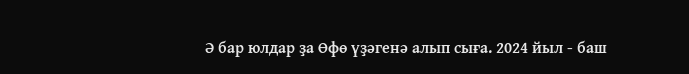Ә бар юлдар ҙа Өфө үҙәгенә алып сыға. 2024 йыл - баш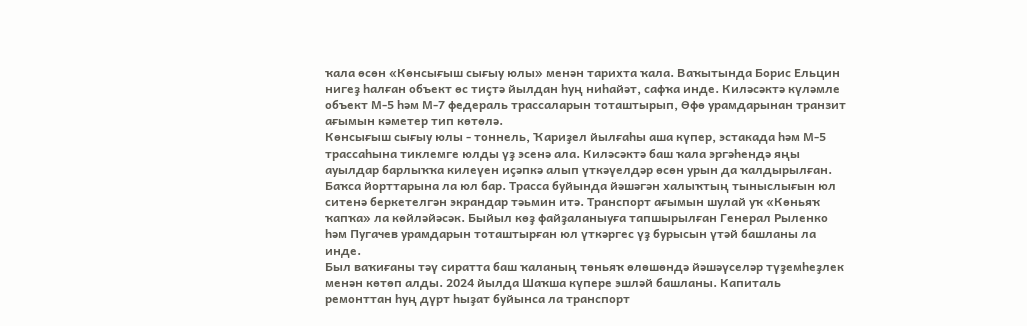ҡала өсөн «Көнсығыш сығыу юлы» менән тарихта ҡала. Ваҡытында Борис Ельцин нигеҙ һалған объект өс тиҫтә йылдан һуң ниһайәт, сафҡа инде. Киләсәктә күләмле объект М-5 һәм М-7 федераль трассаларын тоташтырып, Өфө урамдарынан транзит ағымын кәметер тип көтөлә.
Көнсығыш сығыу юлы - тоннель, Ҡариҙел йылғаһы аша күпер, эстакада һәм М-5 трассаһына тиклемге юлды үҙ эсенә ала. Киләсәктә баш ҡала эргәһендә яңы ауылдар барлыҡҡа килеүен иҫәпкә алып үткәүелдәр өсөн урын да ҡалдырылған. Баҡса йорттарына ла юл бар. Трасса буйында йәшәгән халыҡтың тыныслығын юл ситенә беркетелгән экрандар тәьмин итә. Транспорт ағымын шулай уҡ «Көньяҡ ҡапҡа» ла көйләйәсәк. Быйыл көҙ файҙаланыуға тапшырылған Генерал Рыленко һәм Пугачев урамдарын тоташтырған юл үткәргес үҙ бурысын үтәй башланы ла инде.
Был ваҡиғаны тәү сиратта баш ҡаланың төньяҡ өлөшөндә йәшәүселәр түҙемһеҙлек менән көтөп алды. 2024 йылда Шаҡша күпере эшләй башланы. Капиталь ремонттан һуң дүрт һыҙат буйынса ла транспорт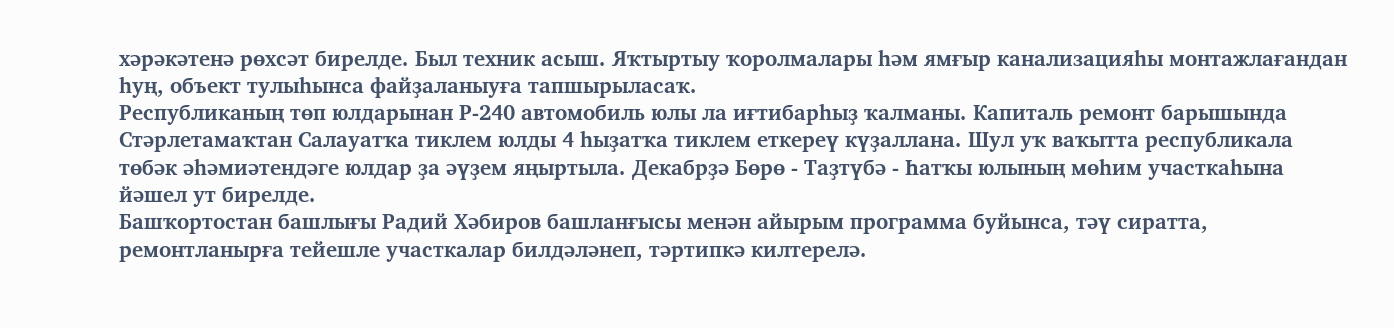хәрәкәтенә рөхсәт бирелде. Был техник асыш. Яҡтыртыу ҡоролмалары һәм ямғыр канализацияһы монтажлағандан һуң, объект тулыһынса файҙаланыуға тапшырыласаҡ.
Республиканың төп юлдарынан Р-240 автомобиль юлы ла иғтибарһыҙ ҡалманы. Капиталь ремонт барышында Стәрлетамаҡтан Салауатҡа тиклем юлды 4 һыҙатҡа тиклем еткереү күҙаллана. Шул уҡ ваҡытта республикала төбәк әһәмиәтендәге юлдар ҙа әүҙем яңыртыла. Декабрҙә Бөрө - Таҙтүбә - Һатҡы юлының мөһим участкаһына йәшел ут бирелде.
Башҡортостан башлығы Радий Хәбиров башланғысы менән айырым программа буйынса, тәү сиратта, ремонтланырға тейешле участкалар билдәләнеп, тәртипкә килтерелә.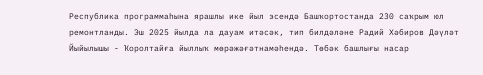Республика программаһына ярашлы ике йыл эсендә Башҡортостанда 230 саҡрым юл ремонтланды. Эш 2025 йылда ла дауам итәсәк, тип билдәләне Радий Хәбиров Дәүләт Йыйылышы - Ҡоролтайға йыллыҡ мөрәжәғәтнамәһендә. Төбәк башлығы насар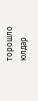торошло юлдар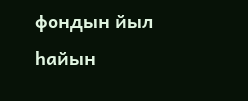фондын йыл һайын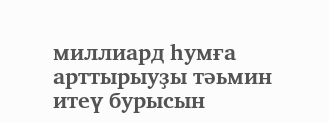миллиард һумға арттырыуҙы тәьмин итеү бурысын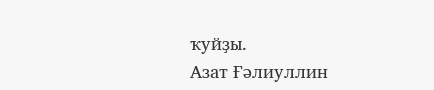ҡуйҙы.
Азат Ғәлиуллин